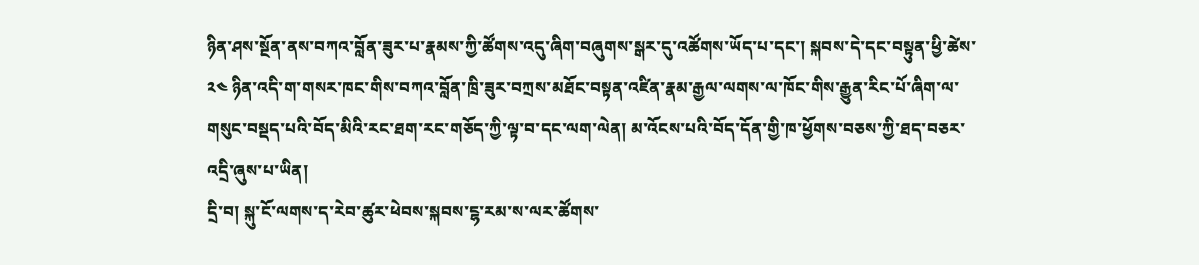ཉིན་ཤས་སྔོན་ནས་བཀའ་བློན་ཟུར་པ་རྣམས་ཀྱི་ཚོགས་འདུ་ཞིག་བཞུགས་སྒར་དུ་འཚོགས་ཡོད་པ་དང་། སྐབས་དེ་དང་བསྟུན་ཕྱི་ཚེས་ ༢༤ ཉིན་འདི་ག་གསར་ཁང་གིས་བཀའ་བློན་ཁྲི་ཟུར་བཀྲས་མཐོང་བསྟན་འཛིན་རྣམ་རྒྱལ་ལགས་ལ་ཁོང་གིས་རྒྱུན་རིང་པོ་ཞིག་ལ་གསུང་བསྡད་པའི་བོད་མིའི་རང་ཐག་རང་གཅོད་ཀྱི་ལྟ་བ་དང་ལག་ལེན། མ་འོངས་པའི་བོད་དོན་གྱི་ཁ་ཕྱོགས་བཅས་ཀྱི་ཐད་བཅར་འདྲི་ཞུས་པ་ཡིན།
དྲི་བ། སྐུ་ངོ་ལགས་ད་རེབ་ཚུར་ཕེབས་སྐབས་ངྷ་རམ་ས་ལར་ཚོགས་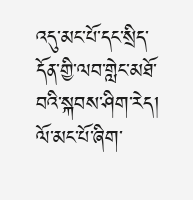འདུ་མང་པོ་དང་སྲིད་དོན་གྱི་ལབ་གླེང་མཐོ་བའི་སྐབས་ཤིག་རེད། ལོ་མང་པོ་ཞིག་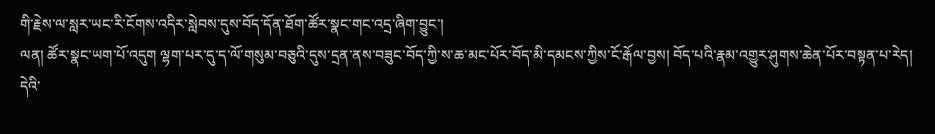གི་རྗེས་ལ་སླར་ཡང་རི་ངོགས་འདིར་སླེབས་དུས་བོད་དོན་ཐོག་ཚོར་སྣང་གང་འདྲ་ཞིག་བྱུང་།
ལན། ཚོར་སྣང་ཡག་པོ་འདུག ལྷག་པར་དུ་ད་ལོ་གསུམ་བཅུའི་དུས་དྲན་ནས་བཟུང་བོད་ཀྱི་ས་ཆ་མང་པོར་བོད་མི་དམངས་ཀྱིས་ངོ་རྒོལ་བྱས། བོད་པའི་རྣམ་འགྱུར་ཤུགས་ཆེན་པོར་བསྟན་པ་རེད། དེའི་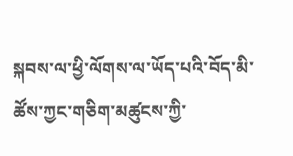སྐབས་ལ་ཕྱི་ལོགས་ལ་ཡོད་པའི་བོད་མི་ཚོས་ཀྱང་གཅིག་མཚུངས་ཀྱི་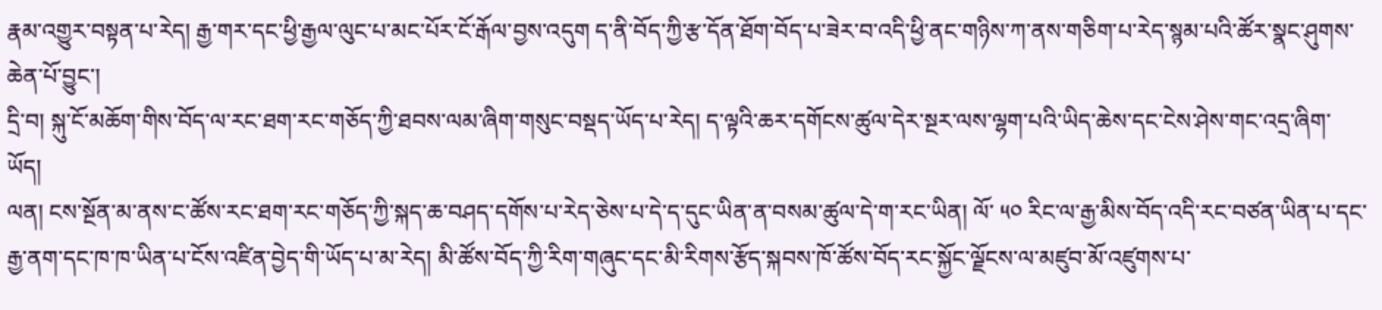རྣམ་འགྱུར་བསྟན་པ་རེད། རྒྱ་གར་དང་ཕྱི་རྒྱལ་ལུང་པ་མང་པོར་ངོ་རྒོལ་བྱས་འདུག ད་ནི་བོད་ཀྱི་རྩ་དོན་ཐོག་བོད་པ་ཟེར་བ་འདི་ཕྱི་ནང་གཉིས་ཀ་ནས་གཅིག་པ་རེད་སྙམ་པའི་ཚོར་སྣང་ཤུགས་ཆེན་པོ་བྱུང་།
དྲི་བ། སྐུ་ངོ་མཆོག་གིས་བོད་ལ་རང་ཐག་རང་གཅོད་ཀྱི་ཐབས་ལམ་ཞིག་གསུང་བསྡད་ཡོད་པ་རེད། ད་ལྟའི་ཆར་དགོངས་ཚུལ་དེར་སྔར་ལས་ལྷག་པའི་ཡིད་ཆེས་དང་ངེས་ཤེས་གང་འདྲ་ཞིག་ཡོད།
ལན། ངས་སྔོན་མ་ནས་ང་ཚོས་རང་ཐག་རང་གཅོད་ཀྱི་སྐད་ཆ་བཤད་དགོས་པ་རེད་ཅེས་པ་དེ་ད་དུང་ཡིན་ན་བསམ་ཚུལ་དེ་ག་རང་ཡིན། ལོ་ ༥༠ རིང་ལ་རྒྱ་མིས་བོད་འདི་རང་བཙན་ཡིན་པ་དང་རྒྱ་ནག་དང་ཁ་ཁ་ཡིན་པ་ངོས་འཛིན་བྱེད་གི་ཡོད་པ་མ་རེད། མི་ཚོས་བོད་ཀྱི་རིག་གཞུང་དང་མི་རིགས་རྩོད་སྐབས་ཁོ་ཚོས་བོད་རང་སྐྱོང་ལྗོངས་ལ་མཛུབ་མོ་འཛུགས་པ་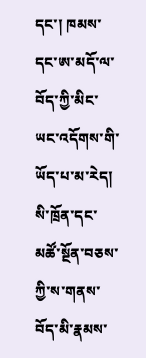དང་། ཁམས་དང་ཨ་མདོ་ལ་བོད་ཀྱི་མིང་ཡང་འདོགས་གི་ཡོད་པ་མ་རེད། སི་ཁྲོན་དང་མཚོ་སྔོན་བཅས་ཀྱི་ས་གནས་བོད་མི་རྣམས་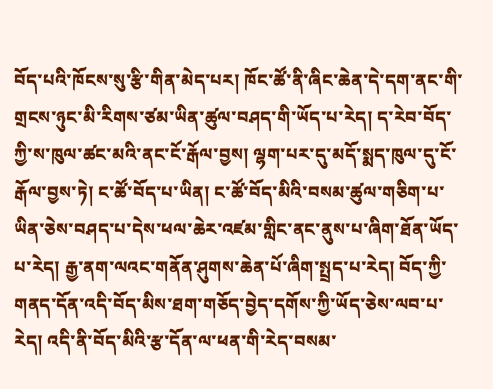བོད་པའི་ཁོངས་སུ་རྩི་གིན་མེད་པར། ཁོང་ཚོ་ནི་ཞིང་ཆེན་དེ་དག་ནང་གི་གྲངས་ཉུང་མི་རིགས་ཙམ་ཡིན་ཚུལ་བཤད་གི་ཡོད་པ་རེད། ད་རེབ་བོད་ཀྱི་ས་ཁུལ་ཚང་མའི་ནང་ངོ་རྒོལ་བྱས། ལྷག་པར་དུ་མདོ་སྨད་ཁུལ་དུ་ངོ་རྒོལ་བྱས་ཏེ། ང་ཚོ་བོད་པ་ཡིན། ང་ཚོ་བོད་མིའི་བསམ་ཚུལ་གཅིག་པ་ཡིན་ཅེས་བཤད་པ་དེས་ཕལ་ཆེར་འཛམ་གླིང་ནང་ནུས་པ་ཞིག་ཐོན་ཡོད་པ་རེད། རྒྱ་ནག་ལའང་གནོན་ཤུགས་ཆེན་པོ་ཞིག་སྤྲད་པ་རེད། བོད་ཀྱི་གནད་དོན་འདི་བོད་མིས་ཐག་གཅོད་བྱེད་དགོས་ཀྱི་ཡོད་ཅེས་ལབ་པ་རེད། འདི་ནི་བོད་མིའི་རྩ་དོན་ལ་ཕན་གི་རེད་བསམ་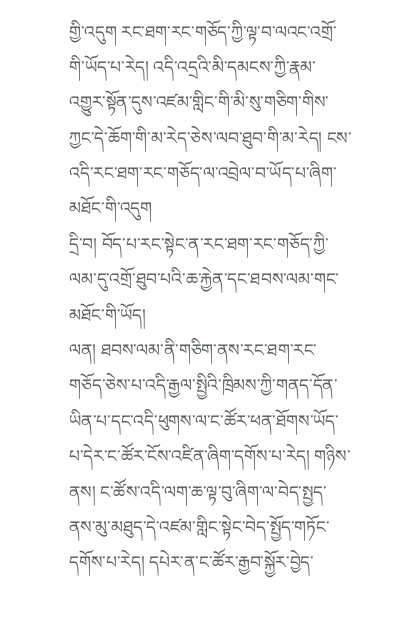གྱི་འདུག རང་ཐག་རང་གཅོད་ཀྱི་ལྟ་བ་ལའང་འགྲོ་གི་ཡོད་པ་རེད། འདི་འདྲའི་མི་དམངས་ཀྱི་རྣམ་འགྱུར་སྟོན་དུས་འཛམ་གླིང་གི་མི་སུ་གཅིག་གིས་ཀྱང་དེ་ཆོག་གི་མ་རེད་ཅེས་ལབ་ཐུབ་གི་མ་རེད། ངས་འདི་རང་ཐག་རང་གཅོད་ལ་འབྲེལ་བ་ཡོད་པ་ཞིག་མཐོང་གི་འདུག
དྲི་བ། བོད་པ་རང་སྟེང་ན་རང་ཐག་རང་གཅོད་ཀྱི་ལམ་དུ་འགྲོ་ཐུབ་པའི་ཆ་རྐྱེན་དང་ཐབས་ལམ་གང་མཐོང་གི་ཡོད།
ལན། ཐབས་ལམ་ནི་གཅིག་ནས་རང་ཐག་རང་གཅོད་ཅེས་པ་འདི་རྒྱལ་སྤྱིའི་ཁྲིམས་ཀྱི་གནད་དོན་ཡིན་པ་དང་འདི་ཕུགས་ལ་ང་ཚོར་ཕན་ཐོགས་ཡོད་པ་དེར་ང་ཚོར་ངོས་འཛིན་ཞིག་དགོས་པ་རེད། གཉིས་ནས། ང་ཚོས་འདི་ལག་ཆ་ལྟ་བུ་ཞིག་ལ་བེད་སྤྱད་ནས་མུ་མཐུད་དེ་འཛམ་གླིང་སྟེང་བེད་སྤྱོད་གཏོང་དགོས་པ་རེད། དཔེར་ན་ང་ཚོར་རྒྱབ་སྐྱོར་བྱེད་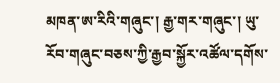མཁན་ཨ་རིའི་གཞུང་། རྒྱ་གར་གཞུང་། ཡུ་རོབ་གཞུང་བཅས་ཀྱི་རྒྱབ་སྐྱོར་འཚོལ་དགོས་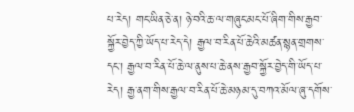པ་རེད། གང་ཡིན་ཅེ་ན། ཉེ་བའི་ཆ་ལ་གཞུང་མང་པོ་ཞིག་གིས་རྒྱབ་སྐྱོར་བྱེད་ཀྱི་ཡོད་པ་རེད་དེ། རྒྱལ་བ་རིན་པོ་ཆེའི་མཚན་སྙན་གྲགས་དང་། རྒྱལ་བ་རིན་པོ་ཆེ་ལ་ནུས་པ་ཆེ་ནས་རྒྱབ་སྐྱོར་བྱེད་གི་ཡོད་པ་རེད། རྒྱ་ནག་གིས་རྒྱལ་བ་རིན་པོ་ཆེ་མཉམ་དུ་བཀའ་མོལ་ཞུ་དགོས་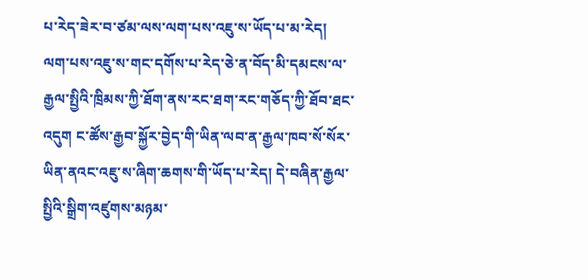པ་རེད་ཟེར་བ་ཙམ་ལས་ལག་པས་འཇུ་ས་ཡོད་པ་མ་རེད། ལག་པས་འཇུ་ས་གང་དགོས་པ་རེད་ཅེ་ན་བོད་མི་དམངས་ལ་རྒྱལ་སྤྱིའི་ཁྲིམས་ཀྱི་ཐོག་ནས་རང་ཐག་རང་གཅོད་ཀྱི་ཐོབ་ཐང་འདུག ང་ཚོས་རྒྱབ་སྐྱོར་བྱེད་གི་ཡིན་ལབ་ན་རྒྱལ་ཁབ་སོ་སོར་ཡིན་ནའང་འཇུ་ས་ཞིག་ཆགས་གི་ཡོད་པ་རེད། དེ་བཞིན་རྒྱལ་སྤྱིའི་སྒྲིག་འཛུགས་མཉམ་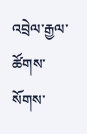འབྲེལ་རྒྱལ་ཚོགས་སོགས་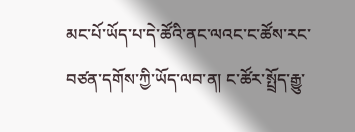མང་པོ་ཡོད་པ་དེ་ཚོའི་ནང་ལའང་ང་ཚོས་རང་བཙན་དགོས་ཀྱི་ཡོད་ལབ་ན། ང་ཚོར་སྤྲོད་རྒྱུ་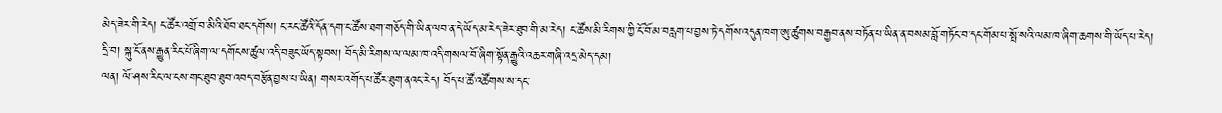མེད་ཟེར་གི་རེད། ང་ཚོར་འགྲོ་བ་མིའི་ཐོབ་ཐང་དགོས། ང་རང་ཚོའི་དོན་དག་ང་ཚོས་ཐག་གཅོད་གི་ཡིན་ལབ་ན་དེ་ཡོད་མ་རེད་ཟེར་ཐུབ་གི་མ་རེད། ང་ཚོས་མི་རིགས་ཀྱི་ངོ་བོ་མ་བརླག་པ་བྱས་ཏེ་དགོས་འདུན་ཁག་ཨུ་ཚུགས་བརྒྱབ་ནས་བཏོན་པ་ཡིན་ན་བསམ་བློ་གཏོང་བ་དང་གོམ་པ་སྤོ་སའི་ལམ་ཁ་ཞིག་ཆགས་གི་ཡོད་པ་རེད།
དྲི་བ། སྐུ་ངོ་ནས་རྒྱུན་རིང་པོ་ཞིག་ལ་དགོངས་ཚུལ་འདི་བཟུང་ཡོད་སྟབས། བོད་མི་རིགས་ལ་ལམ་ཁ་འདི་གསལ་བོ་ཞིག་སྟོན་རྒྱུའི་འཆར་གཞི་འདྲ་མེད་དམ།
ལན། ལོ་ཤས་རིང་ལ་ངས་གང་ཐུབ་ཐུབ་འབད་བརྩོན་བྱས་པ་ཡིན། གསར་འགོད་པ་ཚོར་ཐུག་ནའང་རེད། བོད་པ་ཚོ་འཚོགས་ས་དང་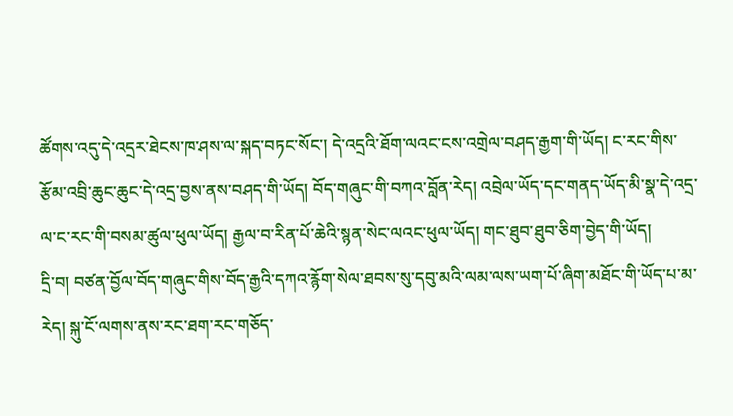ཚོགས་འདུ་དེ་འདྲར་ཐེངས་ཁ་ཤས་ལ་སྐད་བཏང་སོང་། དེ་འདྲའི་ཐོག་ལའང་ངས་འགྲེལ་བཤད་རྒྱག་གི་ཡོད། ང་རང་གིས་རྩོམ་འབྲི་ཆུང་ཆུང་དེ་འདྲ་བྱས་ནས་བཤད་གི་ཡོད། བོད་གཞུང་གི་བཀའ་བློན་རེད། འབྲེལ་ཡོད་དང་གནད་ཡོད་མི་སྣ་དེ་འདྲ་ལ་ང་རང་གི་བསམ་ཚུལ་ཕུལ་ཡོད། རྒྱལ་བ་རིན་པོ་ཆེའི་སྙན་སེང་ལའང་ཕུལ་ཡོད། གང་ཐུབ་ཐུབ་ཅིག་བྱེད་གི་ཡོད།
དྲི་བ། བཙན་བྱོལ་བོད་གཞུང་གིས་བོད་རྒྱའི་དཀའ་རྙོག་སེལ་ཐབས་སུ་དབུ་མའི་ལམ་ལས་ཡག་པོ་ཞིག་མཐོང་གི་ཡོད་པ་མ་རེད། སྐུ་ངོ་ལགས་ནས་རང་ཐག་རང་གཅོད་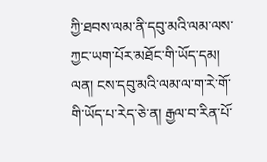ཀྱི་ཐབས་ལམ་ནི་དབུ་མའི་ལམ་ལས་ཀྱང་ཡག་པོར་མཐོང་གི་ཡོད་དམ།
ལན། ངས་དབུ་མའི་ལམ་ལ་ག་རེ་གོ་གི་ཡོད་པ་རེད་ཅེ་ན། རྒྱལ་བ་རིན་པོ་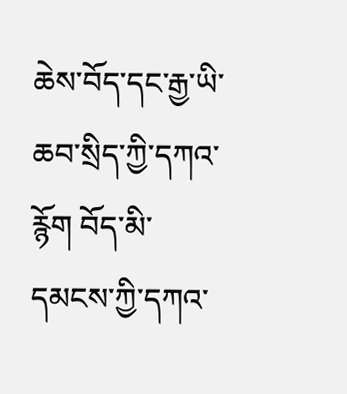ཆེས་བོད་དང་རྒྱ་ཡི་ཆབ་སྲིད་ཀྱི་དཀའ་རྙོག བོད་མི་དམངས་ཀྱི་དཀའ་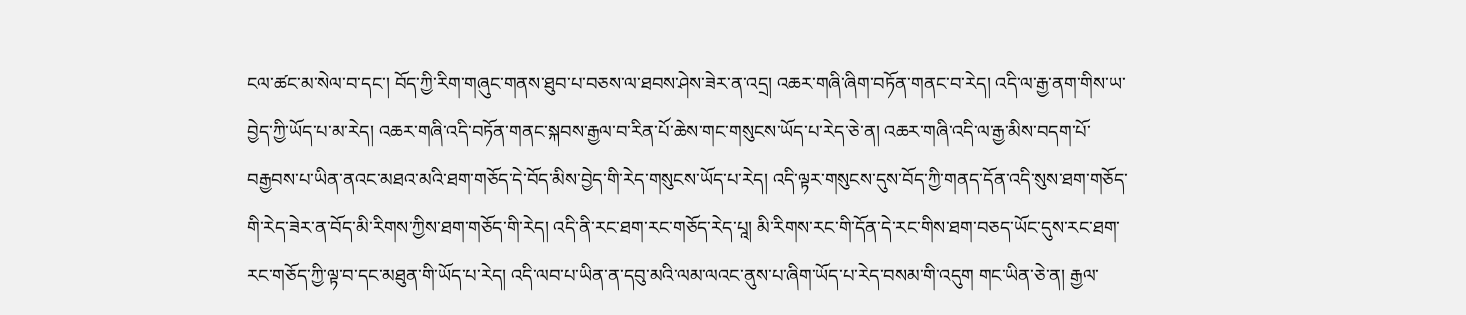ངལ་ཚང་མ་སེལ་བ་དང་། བོད་ཀྱི་རིག་གཞུང་གནས་ཐུབ་པ་བཅས་ལ་ཐབས་ཤེས་ཟེར་ན་འདྲ། འཆར་གཞི་ཞིག་བཏོན་གནང་བ་རེད། འདི་ལ་རྒྱ་ནག་གིས་ཡ་བྱེད་ཀྱི་ཡོད་པ་མ་རེད། འཆར་གཞི་འདི་བཏོན་གནང་སྐབས་རྒྱལ་བ་རིན་པོ་ཆེས་གང་གསུངས་ཡོད་པ་རེད་ཅེ་ན། འཆར་གཞི་འདི་ལ་རྒྱ་མིས་བདག་པོ་བརྒྱབས་པ་ཡིན་ནའང་མཐའ་མའི་ཐག་གཅོད་དེ་བོད་མིས་བྱེད་གི་རེད་གསུངས་ཡོད་པ་རེད། འདི་ལྟར་གསུངས་དུས་བོད་ཀྱི་གནད་དོན་འདི་སུས་ཐག་གཅོད་གི་རེད་ཟེར་ན་བོད་མི་རིགས་ཀྱིས་ཐག་གཅོད་གི་རེད། འདི་ནི་རང་ཐག་རང་གཅོད་རེད་པཱ། མི་རིགས་རང་གི་དོན་དེ་རང་གིས་ཐག་བཅད་ཡོང་དུས་རང་ཐག་རང་གཅོད་ཀྱི་ལྟ་བ་དང་མཐུན་གི་ཡོད་པ་རེད། འདི་ལབ་པ་ཡིན་ན་དབུ་མའི་ལམ་ལའང་ནུས་པ་ཞིག་ཡོད་པ་རེད་བསམ་གི་འདུག གང་ཡིན་ཅེ་ན། རྒྱལ་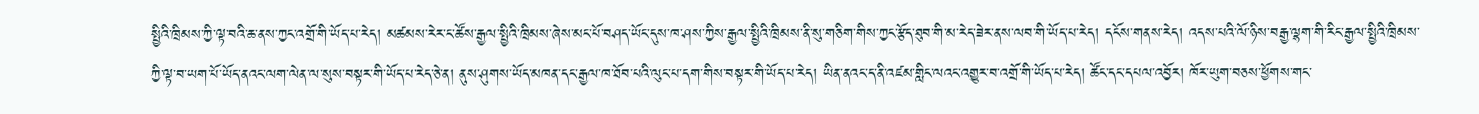སྤྱིའི་ཁྲིམས་ཀྱི་ལྟ་བའི་ཆ་ནས་ཀྱང་འགྲོ་གི་ཡོད་པ་རེད། མཚམས་རེར་ང་ཚོས་རྒྱལ་སྤྱིའི་ཁྲིམས་ཞེས་མང་པོ་བཤད་ཡོང་དུས་ཁ་ཤས་ཀྱིས་རྒྱལ་སྤྱིའི་ཁྲིམས་ནི་སུ་གཅིག་གིས་ཀྱང་རྩོད་ཐུབ་གི་མ་རེད་ཟེར་ནས་ལབ་གི་ཡོད་པ་རེད། དངོས་གནས་རེད། འདས་པའི་ལོ་ཉིས་བརྒྱ་ལྷག་གི་རིང་རྒྱལ་སྤྱིའི་ཁྲིམས་ཀྱི་ལྟ་བ་ཡག་པོ་ཡོད་ནའང་ལག་ལེན་ལ་སུས་བསྟར་གི་ཡོད་པ་རེད་ཅེ་ན། ནུས་ཤུགས་ཡོད་མཁན་དང་རྒྱལ་ཁ་ཐོབ་པའི་ལུང་པ་དག་གིས་བསྟར་གི་ཡོད་པ་རེད། ཡིན་ནའང་ད་ནི་འཛམ་གླིང་ལའང་འགྱུར་བ་འགྲོ་གི་ཡོད་པ་རེད། ཚོང་དང་དཔལ་འབྱོར། ཁོར་ཡུག་བཅས་ཕྱོགས་གང་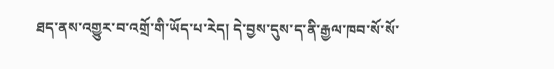ཐད་ནས་འགྱུར་བ་འགྲོ་གི་ཡོད་པ་རེད། དེ་བྱས་དུས་ད་ནི་རྒྱལ་ཁབ་སོ་སོ་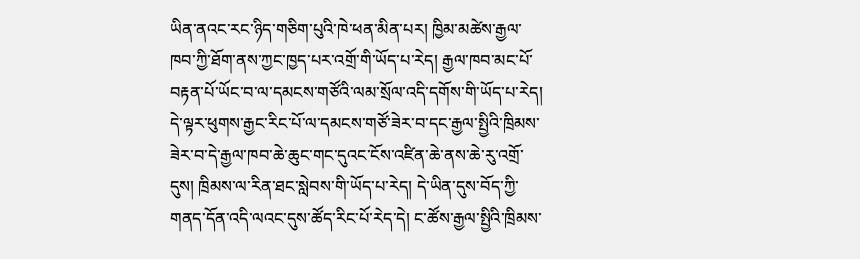ཡིན་ནའང་རང་ཉིད་གཅིག་པུའི་ཁེ་ཕན་མིན་པར། ཁྱིམ་མཚེས་རྒྱལ་ཁབ་ཀྱི་ཐོག་ནས་ཀྱང་ཁྱད་པར་འགྲོ་གི་ཡོད་པ་རེད། རྒྱལ་ཁབ་མང་པོ་བརྟན་པོ་ཡོང་བ་ལ་དམངས་གཙོའི་ལམ་སྲོལ་འདི་དགོས་གི་ཡོད་པ་རེད། དེ་ལྟར་ཕུགས་རྒྱང་རིང་པོ་ལ་དམངས་གཙོ་ཟེར་བ་དང་རྒྱལ་སྤྱིའི་ཁྲིམས་ཟེར་བ་དེ་རྒྱལ་ཁབ་ཆེ་ཆུང་གང་དུའང་ངོས་འཛིན་ཆེ་ནས་ཆེ་རུ་འགྲོ་དུས། ཁྲིམས་ལ་རིན་ཐང་སླེབས་གི་ཡོད་པ་རེད། དེ་ཡིན་དུས་བོད་ཀྱི་གནད་དོན་འདི་ལའང་དུས་ཚོད་རིང་པོ་རེད་དེ། ང་ཚོས་རྒྱལ་སྤྱིའི་ཁྲིམས་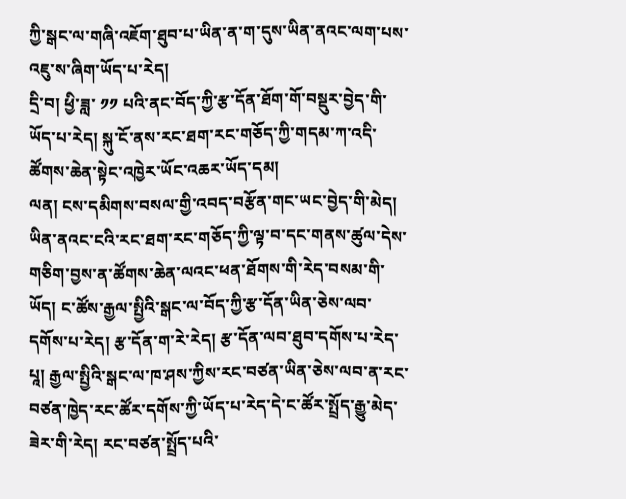ཀྱི་སྒང་ལ་གཞི་འཇོག་ཐུབ་པ་ཡིན་ན་ག་དུས་ཡིན་ནའང་ལག་པས་འཇུ་ས་ཞིག་ཡོད་པ་རེད།
དྲི་བ། ཕྱི་ཟླ་ ༡༡ པའི་ནང་བོད་ཀྱི་རྩ་དོན་ཐོག་གོ་བསྡུར་བྱེད་གི་ཡོད་པ་རེད། སྐུ་ངོ་ནས་རང་ཐག་རང་གཅོད་ཀྱི་གདམ་ཀ་འདི་ཚོགས་ཆེན་སྟེང་འཁྱེར་ཡོང་འཆར་ཡོད་དམ།
ལན། ངས་དམིགས་བསལ་གྱི་འབད་བརྩོན་གང་ཡང་བྱེད་གི་མེད། ཡིན་ནའང་ངའི་རང་ཐག་རང་གཅོད་ཀྱི་ལྟ་བ་དང་གནས་ཚུལ་དེས་གཅིག་བྱས་ན་ཚོགས་ཆེན་ལའང་ཕན་ཐོགས་གི་རེད་བསམ་གི་ཡོད། ང་ཚོས་རྒྱལ་སྤྱིའི་སྒང་ལ་བོད་ཀྱི་རྩ་དོན་ཡིན་ཅེས་ལབ་དགོས་པ་རེད། རྩ་དོན་ག་རེ་རེད། རྩ་དོན་ལབ་ཐུབ་དགོས་པ་རེད་པཱ། རྒྱལ་སྤྱིའི་སྒང་ལ་ཁ་ཤས་ཀྱིས་རང་བཙན་ཡིན་ཅེས་ལབ་ན་རང་བཙན་ཁྱེད་རང་ཚོར་དགོས་ཀྱི་ཡོད་པ་རེད་དེ་ང་ཚོར་སྤྲོད་རྒྱུ་མེད་ཟེར་གི་རེད། རང་བཙན་སྤྲོད་པའི་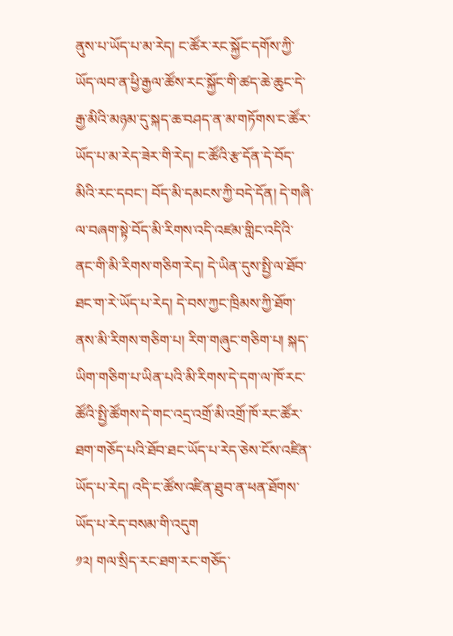ནུས་པ་ཡོད་པ་མ་རེད། ང་ཚོར་རང་སྐྱོང་དགོས་ཀྱི་ཡོད་ལབ་ན་ཕྱི་རྒྱལ་ཚོས་རང་སྐྱོང་གི་ཚད་ཆེ་ཆུང་དེ་རྒྱ་མིའི་མཉམ་དུ་སྐད་ཆ་བཤད་ན་མ་གཏོགས་ང་ཚོར་ཡོད་པ་མ་རེད་ཟེར་གི་རེད། ང་ཚོའི་རྩ་དོན་དེ་བོད་མིའི་རང་དབང་། བོད་མི་དམངས་ཀྱི་བདེ་དོན། དེ་གཞི་ལ་བཞག་སྟེ་བོད་མི་རིགས་འདི་འཛམ་གླིང་འདིའི་ནང་གི་མི་རིགས་གཅིག་རེད། དེ་ཡིན་དུས་སྤྱི་ལ་ཐོབ་ཐང་ག་རེ་ཡོད་པ་རེད། དེ་བས་ཀྱང་ཁྲིམས་ཀྱི་ཐོག་ནས་མི་རིགས་གཅིག་པ། རིག་གཞུང་གཅིག་པ། སྐད་ཡིག་གཅིག་པ་ཡིན་པའི་མི་རིགས་དེ་དག་ལ་ཁོ་རང་ཚོའི་སྤྱི་ཚོགས་དེ་གང་འདྲ་འགྲོ་མི་འགྲོ་ཁོ་རང་ཚོར་ཐག་གཅོད་པའི་ཐོབ་ཐང་ཡོད་པ་རེད་ཅེས་ངོས་འཛིན་ཡོད་པ་རེད། འདི་ང་ཚོས་འཛིན་ཐུབ་ན་ཕན་ཐོགས་ཡོད་པ་རེད་བསམ་གི་འདུག
༡༢། གལ་སྲིད་རང་ཐག་རང་གཅོད་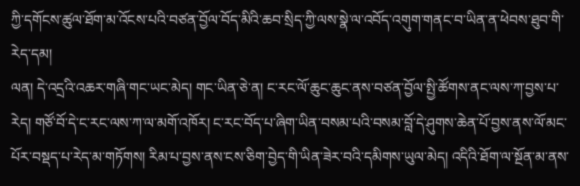ཀྱི་དགོངས་ཚུལ་ཐོག་མ་འོངས་པའི་བཙན་བྱོལ་བོད་མིའི་ཆབ་སྲིད་ཀྱི་ལས་སྣེ་ལ་འབོད་འགུག་གནང་བ་ཡིན་ན་ཕེབས་ཐུབ་གི་རེད་དམ།
ལན། དེ་འདྲའི་འཆར་གཞི་གང་ཡང་མེད། གང་ཡིན་ཅེ་ན། ང་རང་ལོ་ཆུང་ཆུང་ནས་བཙན་བྱོལ་སྤྱི་ཚོགས་ནང་ལས་ཀ་བྱས་པ་རེད། གཙོ་བོ་དེ་ང་རང་ལས་ཀ་ལ་མགོ་འཁོར། ང་རང་བོད་པ་ཞིག་ཡིན་བསམ་པའི་བསམ་བློ་དེ་ཤུགས་ཆེན་པོ་བྱས་ནས་ལོ་མང་པོར་བསྡད་པ་རེད་མ་གཏོགས། རིམ་པ་བྱས་ནས་ངས་ཅིག་བྱེད་གི་ཡིན་ཟེར་བའི་དམིགས་ཡུལ་མེད། འདིའི་ཐོག་ལ་སྔོན་མ་ནས་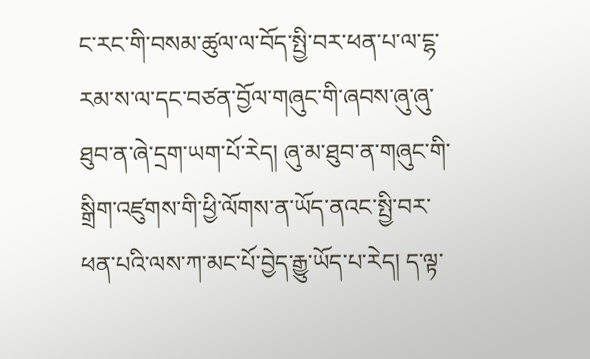ང་རང་གི་བསམ་ཚུལ་ལ་བོད་སྤྱི་བར་ཕན་པ་ལ་ངྷ་རམ་ས་ལ་དང་བཙན་བྱོལ་གཞུང་གི་ཞབས་ཞུ་ཞུ་ཐུབ་ན་ཞེ་དྲག་ཡག་པོ་རེད། ཞུ་མ་ཐུབ་ན་གཞུང་གི་སྒྲིག་འཛུགས་གི་ཕྱི་ལོགས་ན་ཡོད་ནའང་སྤྱི་བར་ཕན་པའི་ལས་ཀ་མང་པོ་བྱེད་རྒྱུ་ཡོད་པ་རེད། ད་ལྟ་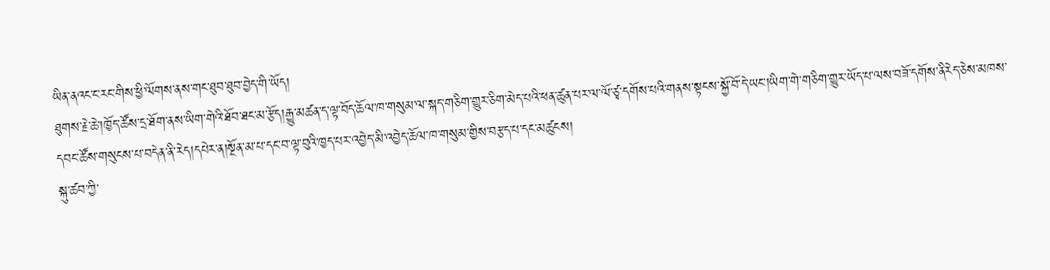ཡིན་ནའང་ང་རང་གིས་ཕྱི་ལོགས་ནས་གང་ཐུབ་ཐུབ་བྱེད་གི་ཡོད།
ཐུགས་རྗེ་ཆེ་།ཁྱོད་ཚོས་དྲ་ཐོག་ནས་ཡིག་གེའི་ཐོབ་ཐང་མ་རྩོད།རྒྱུ་མཚན་ད་ལྟ་བོད་ཆོལ་ཁ་གསུམ་ལ་སྐད་གཅིག་གྱུར་ཅིག་མེད་པའི་ཕན་ཚུན་པར་ལ་ལོ་ཙྭ་དགོས་པའི་གནས་སྟངས་སྐྱོ་བོ་དེ་ཡང་།ཡིག་གེ་གཅིག་གྱུར་ཡོད་པ་ལས་བཟོ་དགོས་ནིརེད་ཅེས་མཁས་དབང་ཚོས་གསུངས་པ་བདེན་ནི་རེད།དཔེར་ན།སྔོན་མ་པ་དང་བ་ལྟ་བུའི་ཁྱད་པར་འབྱེད་མི་འབྱེད་ཆོལ་ཁ་གསུམ་གྱིས་བརྩད་པ་དང་མཚུངས།
སྐུ་ཚབ་ཀྱི་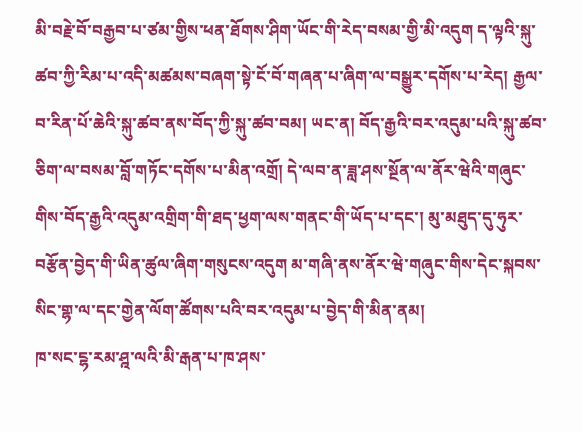མི་བརྗེ་བོ་བརྒྱབ་པ་ཙམ་གྱིས་ཕན་ཐོགས་ཤིག་ཡོང་གི་རེད་བསམ་གྱི་མི་འདུག ད་ལྟའི་སྐུ་ཚབ་ཀྱི་རིམ་པ་འདི་མཚམས་བཞག་སྟེ་ངོ་བོ་གཞན་པ་ཞིག་ལ་བསྒྱུར་དགོས་པ་རེད། རྒྱལ་བ་རིན་པོ་ཆེའི་སྐུ་ཚབ་ནས་བོད་ཀྱི་སྐུ་ཚབ་བམ། ཡང་ན། བོད་རྒྱའི་བར་འདུམ་པའི་སྐུ་ཚབ་ཅིག་ལ་བསམ་བློ་གཏོང་དགོས་པ་མིན་འགྲོ། དེ་ལབ་ན་ཟླ་ཤས་སྔོན་ལ་ནོར་ཝེའི་གཞུང་གིས་བོད་རྒྱའི་འདུམ་འགྲིག་གི་ཐད་ཕྱག་ལས་གནང་གི་ཡོད་པ་དང་། མུ་མཐུད་དུ་ཧུར་བརྩོན་བྱེད་གི་ཡིན་ཚུལ་ཞིག་གསུངས་འདུག མ་གཞི་ནས་ནོར་ཝེ་གཞུང་གིས་དེང་སྐབས་སིང་གྷ་ལ་དང་གྱེན་ལོག་ཚོགས་པའི་བར་འདུམ་པ་བྱེད་གི་མིན་ནམ།
ཁ་སང་ངྷ་རམ་ཤྰ་ལའི་མི་རྒན་པ་ཁ་ཤས་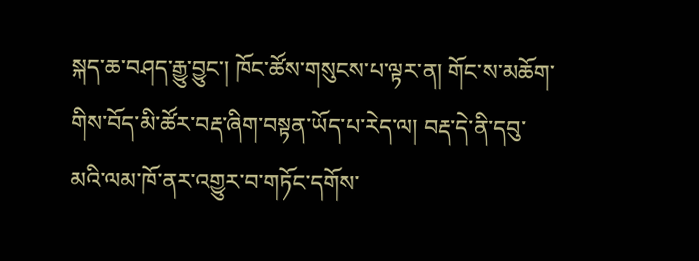སྐད་ཆ་བཤད་རྒྱུ་བྱུང་། ཁོང་ཚོས་གསུངས་པ་ལྟར་ན། གོང་ས་མཆོག་གིས་བོད་མི་ཚོར་བརྡ་ཞིག་བསྟན་ཡོད་པ་རེད་ལ། བརྡ་དེ་ནི་དབུ་མའི་ལམ་ཁོ་ནར་འགྱུར་བ་གཏོང་དགོས་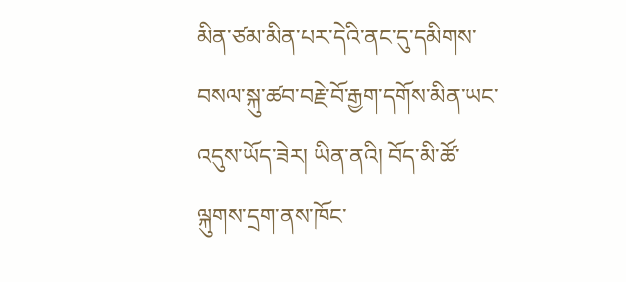མིན་ཙམ་མིན་པར་དེའི་ནང་དུ་དམིགས་བསལ་སྐུ་ཚབ་བརྗེ་བོ་རྒྱག་དགོས་མིན་ཡང་འདུས་ཡོད་ཟེར། ཡིན་ནའི། བོད་མི་ཚོ་ལྐུགས་དྲག་ནས་ཁོང་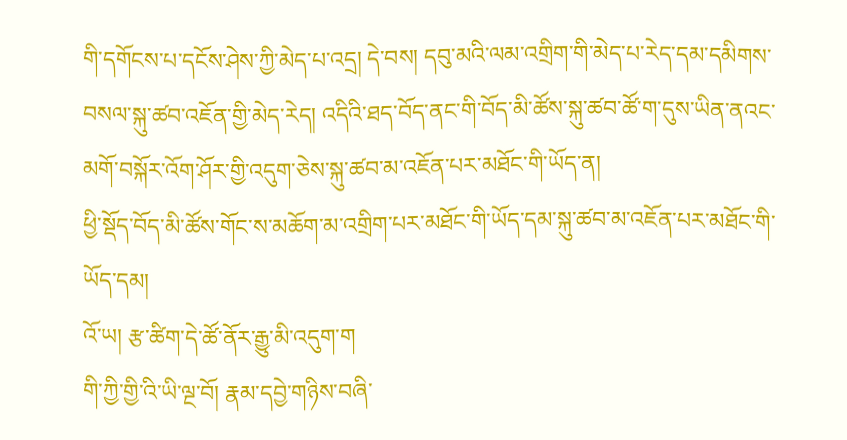གི་དགོངས་པ་དངོས་ཤེས་ཀྱི་མེད་པ་འདྲ། དེ་བས། དབུ་མའི་ལམ་འགྲིག་གི་མེད་པ་རེད་དམ་དམིགས་བསལ་སྐུ་ཚབ་འཇོན་གྱི་མེད་རེད། འདིའི་ཐད་བོད་ནང་གི་བོད་མི་ཚོས་སྐུ་ཚབ་ཚོ་ག་དུས་ཡིན་ནའང་མགོ་བསྐོར་འོག་ཤོར་གྱི་འདུག་ཅེས་སྐུ་ཚབ་མ་འཇོན་པར་མཐོང་གི་ཡོད་ན།
ཕྱི་སྡོད་བོད་མི་ཚོས་གོང་ས་མཆོག་མ་འགྲིག་པར་མཐོང་གི་ཡོད་དམ་སྐུ་ཚབ་མ་འཇོན་པར་མཐོང་གི་ཡོད་དམ།
འོ་ཡ། རྩ་ཚིག་དེ་ཚོ་ནོར་རྒྱུ་མི་འདུག་ག
གི་ཀྱི་གྱི་འི་ཡི་ལྔ་བོ། རྣམ་དབྱེ་གཉིས་བཞི་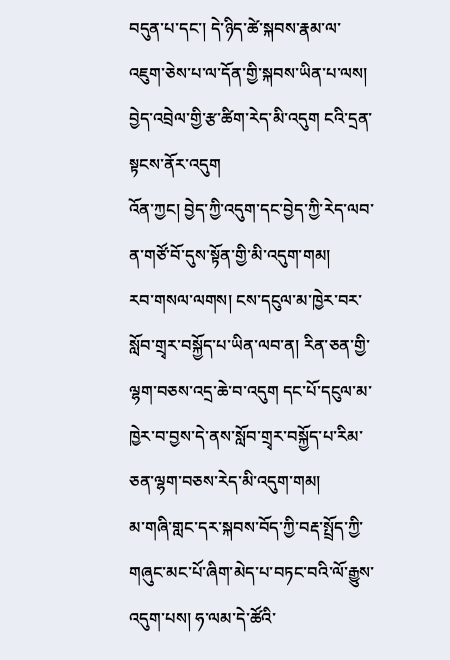བདུན་པ་དང་། དེ་ཉིད་ཚེ་སྐབས་རྣམ་ལ་འཇུག་ཅེས་པ་ལ་དོན་གྱི་སྐབས་ཡིན་པ་ལས། བྱེད་འབྲེལ་གྱི་རྩ་ཚིག་རེད་མི་འདུག ངའི་དྲན་སྟངས་ནོར་འདུག
འོན་ཀྱང། བྱེད་ཀྱི་འདུག་དང་བྱེད་ཀྱི་རེད་ལབ་ན་གཙོ་བོ་དུས་སྟོན་གྱི་མི་འདུག་གམ།
རབ་གསལ་ལགས། ངས་དངུལ་མ་ཁྱེར་བར་སློབ་གྲྭར་བསྐྱོད་པ་ཡིན་ལབ་ན། རིན་ཅན་གྱི་ལྷག་བཅས་འདྲ་ཆེ་བ་འདུག དང་པོ་དངུལ་མ་ཁྱེར་བ་བྱས་དེ་ནས་སློབ་གྲྭར་བསྐྱོད་པ་རིམ་ཅན་ལྷག་བཅས་རེད་མི་འདུག་གམ།
མ་གཞི་གླང་དར་སྐབས་བོད་ཀྱི་བརྡ་སྤྲོད་ཀྱི་གཞུང་མང་པོ་ཞིག་མེད་པ་བཏང་བའི་ལོ་རྒྱུས་འདུག་པས། ཧ་ལམ་དེ་ཚོའི་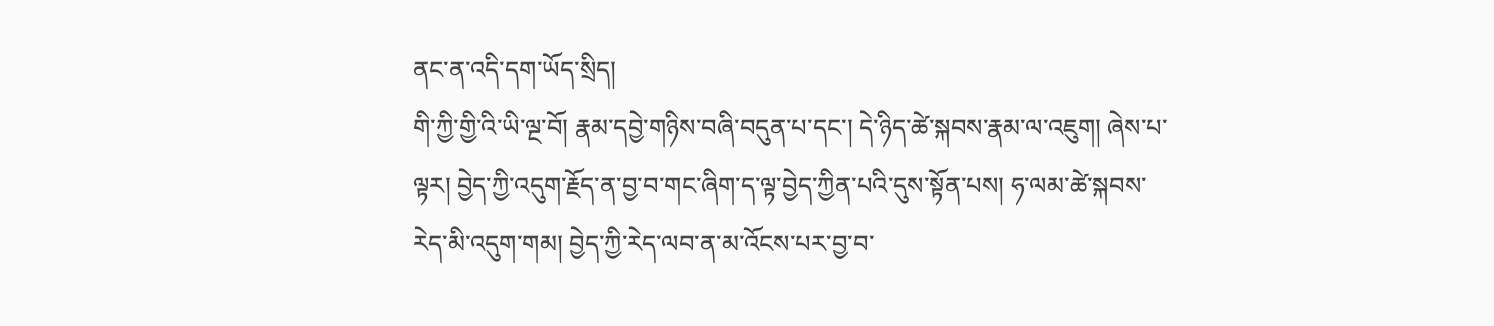ནང་ན་འདི་དག་ཡོད་སྲིད།
གི་ཀྱི་གྱི་འི་ཡི་ལྔ་བོ། རྣམ་དབྱེ་གཉིས་བཞི་བདུན་པ་དང་། དེ་ཉིད་ཚེ་སྐབས་རྣམ་ལ་འཇུག། ཞེས་པ་ལྟར། བྱེད་ཀྱི་འདུག་རྗོད་ན་བྱ་བ་གང་ཞིག་ད་ལྟ་བྱེད་ཀྱིན་པའི་དུས་སྟོན་པས། ཧ་ལམ་ཚེ་སྐབས་རེད་མི་འདུག་གམ། བྱེད་ཀྱི་རེད་ལབ་ན་མ་འོངས་པར་བྱ་བ་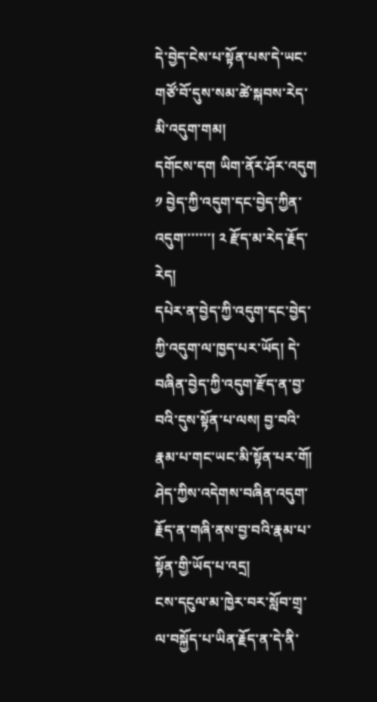དེ་བྱེད་ངེས་པ་སྟོན་པས་དེ་ཡང་གཙོ་བོ་དུས་སམ་ཚེ་སྐབས་རེད་མི་འདུག་གམ།
དགོངས་དག ཡིག་ནོར་ཤོར་འདུག ༡ བྱེད་ཀྱི་འདུག་དང་བྱེད་ཀྱིན་འདུག་་་་་་་། ༢ རྫོད་མ་རེད་རྗོད་རེད།
དཔེར་ན་བྱེད་ཀྱི་འདུག་དང་བྱེད་ཀྱི་འདུག་ལ་ཁྱད་པར་ཡོད། དེ་བཞིན་བྱེད་ཀྱི་འདུག་རྫོད་ན་བྱ་བའི་དུས་སྟོན་པ་ལས། བྱ་བའི་རྣམ་པ་གང་ཡང་མི་སྟོན་པར་གོ། ཤེད་ཀྱིས་འདེགས་བཞིན་འདུག་རྗོད་ན་གཞི་ནས་བྱ་བའི་རྣམ་པ་སྟོན་གྱི་ཡོད་པ་འདྲ།
ངས་དངུལ་མ་ཁྱེར་བར་སློབ་གྲྭ་ལ་བསྐྱོད་པ་ཡིན་རྗོད་ན་དེ་ནི་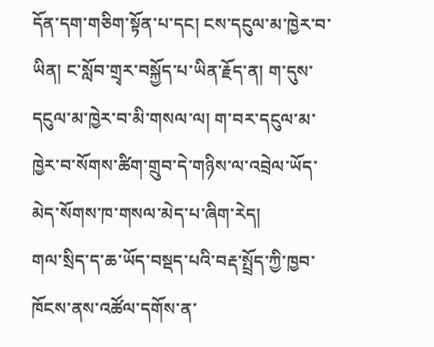དོན་དག་གཅིག་སྟོན་པ་དང། ངས་དངུལ་མ་ཁྱེར་བ་ཡིན། ང་སློབ་གྲྭར་བསྐྱོད་པ་ཡིན་རྗོད་ན། ག་དུས་དངུལ་མ་ཁྱེར་བ་མི་གསལ་ལ། ག་བར་དངུལ་མ་ཁྱེར་བ་སོགས་ཚིག་གྲུབ་དེ་གཉིས་ལ་འབྲེལ་ཡོད་མེད་སོགས་ཁ་གསལ་མེད་པ་ཞིག་རེད།
གལ་སྲིད་ད་ཆ་ཡོད་བསྡད་པའི་བརྡ་སྤྲོད་ཀྱི་ཁྱབ་ཁོངས་ནས་འཚོལ་དགོས་ན་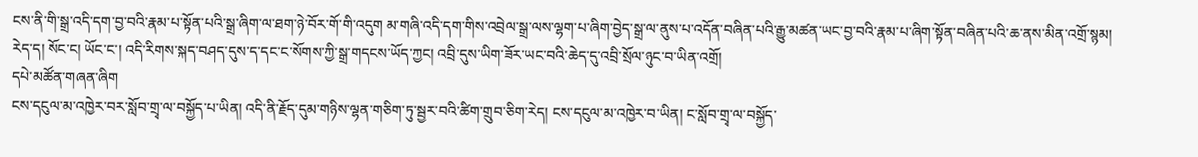ངས་ནི་གི་སྒྲ་འདི་དག་བྱ་བའི་རྣམ་པ་སྟོན་པའི་སྒྲ་ཞིག་ལ་ཐག་ཉེ་བོར་གོ་གི་འདུག མ་གཞི་འདི་དག་གིས་འབྲེལ་སྒྲ་ལས་ལྷག་པ་ཞིག་བྱེད་སྒྲ་ལ་ནུས་པ་འདོན་བཞིན་པའི་རྒྱུ་མཚན་ཡང་བྱ་བའི་རྣམ་པ་ཞིག་སྟོན་བཞིན་པའི་ཆ་ནས་མིན་འགྲོ་སྙམ།
རེད་ད། སོང་ང། ཡོང་ང་། འདི་རིགས་སྐད་བཤད་དུས་ད་དང་ང་སོགས་ཀྱི་སྒྲ་གདངས་ཡོད་ཀྱང། འབྲི་དུས་ཡིག་ཟོར་ཡང་བའི་ཆེད་དུ་འབྲི་སྲོལ་ཉུང་བ་ཡིན་འགྲོ།
དཔེ་མཚོན་གཞན་ཞིག
ངས་དངུལ་མ་འཁྱེར་བར་སློབ་གྲྭ་ལ་བསྐྱོད་པ་ཡིན། འདི་ནི་རྗོད་དུམ་གཉིས་ལྷན་གཅིག་ཏུ་སྦྱར་བའི་ཚིག་གྲུབ་ཅིག་རེད། ངས་དངུལ་མ་འཁྱེར་བ་ཡིན། ང་སློབ་གྲྭ་ལ་བསྐྱོད་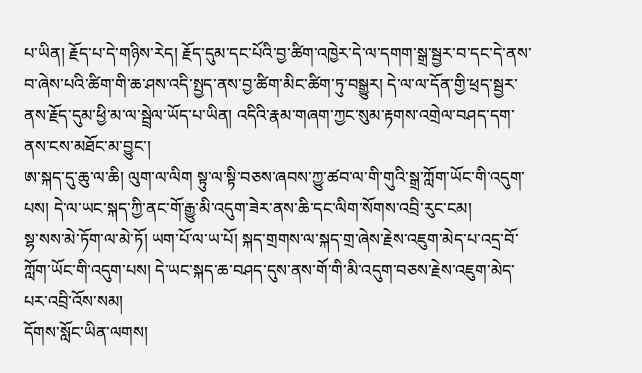པ་ཡིན། རྗོད་པ་དེ་གཉིས་རེད། རྗོད་དུམ་དང་པོའི་བྱ་ཚིག་འཁྱེར་དེ་ལ་དགག་སྒྲ་སྦྱར་བ་དང་དེ་ནས་བ་ཞེས་པའི་ཚིག་གི་ཆ་ཤས་འདི་སྤྱད་ནས་བྱ་ཚིག་མིང་ཚིག་ཏུ་བསྒྱུར། དེ་ལ་ལ་དོན་གྱི་ཕྲད་སྦྱར་ནས་རྗོད་དུམ་ཕྱི་མ་ལ་སྦྲེལ་ཡོད་པ་ཡིན། འདིའི་རྣམ་གཞག་ཀྱང་སུམ་རྟགས་འགྲེལ་བཤད་དག་ནས་ངས་མཐོང་མ་བྱུང་།
ཨ་སྐད་དུ་ཆུ་ལ་ཆི། ལུག་ལ་ལིག སྟུ་ལ་སྟི་བཅས་ཞབས་ཀྱུ་ཚབ་ལ་གི་གུའི་སྒྲ་ཀློག་ཡོང་གི་འདུག་པས། དེ་ལ་ཡང་སྐད་ཀྱི་ནང་གོ་རྒྱུ་མི་འདུག་ཟེར་ནས་ཆི་དང་ལིག་སོགས་འབྲི་རུང་ངམ།
སྷ་སས་མེ་ཏོག་ལ་མེ་ཏོ། ཡག་པོ་ལ་ཡ་པོ། སྐད་གྲགས་ལ་སྐད་གྲ་ཞེས་རྗེས་འཇུག་མེད་པ་འདྲ་བོ་ཀློག་ཡོང་གི་འདུག་པས། དེ་ཡང་སྐད་ཆ་བཤད་དུས་ནས་གོ་གི་མི་འདུག་བཅས་རྗེས་འཇུག་མེད་པར་འབྲི་འོས་སམ།
དོགས་སློང་ཡིན་ལགས།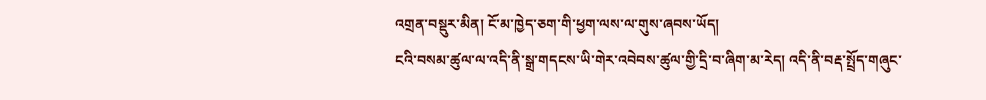འགྲན་བསྡུར་མིན། ངོ་མ་ཁྱེད་ཅག་གི་ཕྱག་ལས་ལ་གུས་ཞབས་ཡོད།
ངའི་བསམ་ཚུལ་ལ་འདི་ནི་སྒྲ་གདངས་ཡི་གེར་འབེབས་ཚུལ་གྱི་དྲི་བ་ཞིག་མ་རེད། འདི་ནི་བརྡ་སྤྲོད་གཞུང་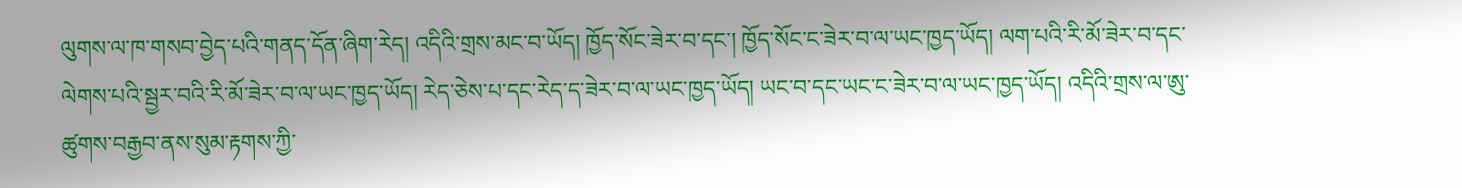ལུགས་ལ་ཁ་གསབ་བྱེད་པའི་གནད་དོན་ཞིག་རེད། འདིའི་གྲས་མང་བ་ཡོད། ཁྱོད་སོང་ཟེར་བ་དང་། ཁྱོད་སོང་ང་ཟེར་བ་ལ་ཡང་ཁྱད་ཡོད། ལག་པའི་རི་མོ་ཟེར་བ་དང་ལེགས་པའི་སྦྱར་བའི་རི་མོ་ཟེར་བ་ལ་ཡང་ཁྱད་ཡོད། རེད་ཅེས་པ་དང་རེད་ད་ཟེར་བ་ལ་ཡང་ཁྱད་ཡོད། ཡང་བ་དང་ཡང་ང་ཟེར་བ་ལ་ཡང་ཁྱད་ཡོད། འདིའི་གྲས་ལ་ཨུ་ཚུགས་བརྒྱབ་ནས་སུམ་རྟགས་ཀྱི་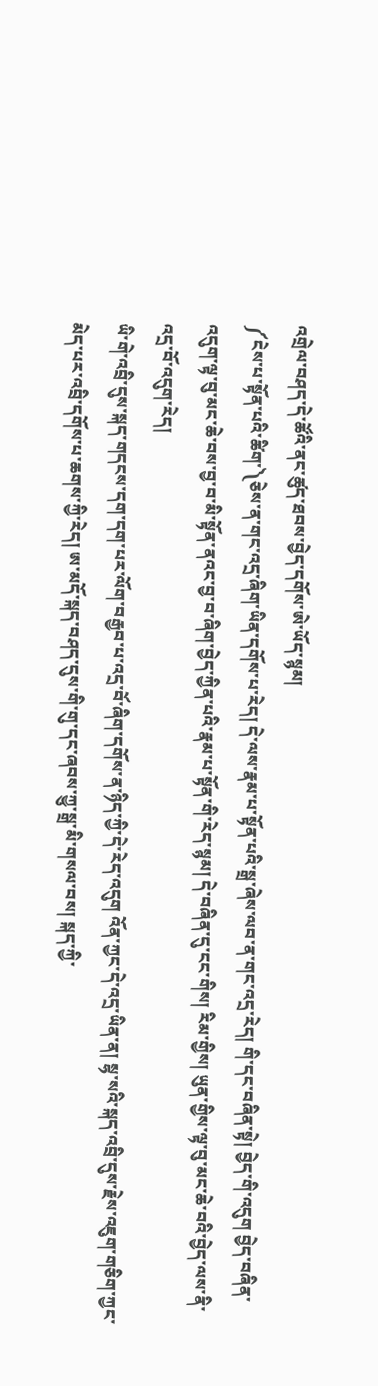འགྲེལ་བཤད་དེ་ཚོའི་ནང་ཚུད་ཐབས་བྱེད་དགོས་ཨེ་ཡོད་སྙམ།
༼ངེས་པ་སྟོན་པའི་ཚིག་༽ཅེས་ན་གང་འདྲ་ཞིག་ཡིན་དགོས་པ་རེད། དེ་ལས་རྣམ་པ་སྟོན་པའི་སྒྲ་ཞེས་ལབ་ན་གང་འདྲ་རེད། གི་དང་བཞིན་སྟེ། བྱེད་གི་འདུག བྱེད་བཞིན་འདུག་ལྟ་བུ་མང་ཆེ་བས་བྱ་བ་མི་སྟོན་ནའང་བྱ་བ་ཞིག་བྱེད་ཀྱིན་པའི་རྣམ་པ་སྟོན་གི་རེད་སྙམ། དེ་བཞིན་དུ་ངང་གིས། རིམ་གྱིས། ཡུན་གྱིས་ལྟ་བུ་མང་ཆེ་བའི་བྱེད་ལས་ནི་འདྲ་བོ་འདུག་རེད།
ཡི་གེ་འབྲི་དུས་སྐད་གདངས་དག་དག་པར་ལོག་བརྒྱབ་པ་འདྲ་བོ་ཞིག་དགོས་ན་ཉིད་ཀྱི་དེ་རེད་འདུག འོན་ཀྱང་དེ་འདྲ་ཡིན་ན། སྷ་སའི་སྐད་འབྲི་དུས་རྗེས་འཇུག་གཅིག་ཀྱང་མེད་པར་འབྲི་དགོས་པ་ཆགས་ཀྱི་རེད། ཨ་མདོ་སྐད་བཤད་དུས་གི་གུ་དང་ཞབས་ཀྱུ་སྒྲ་མི་གསལ་བས། སྐད་ཀྱི་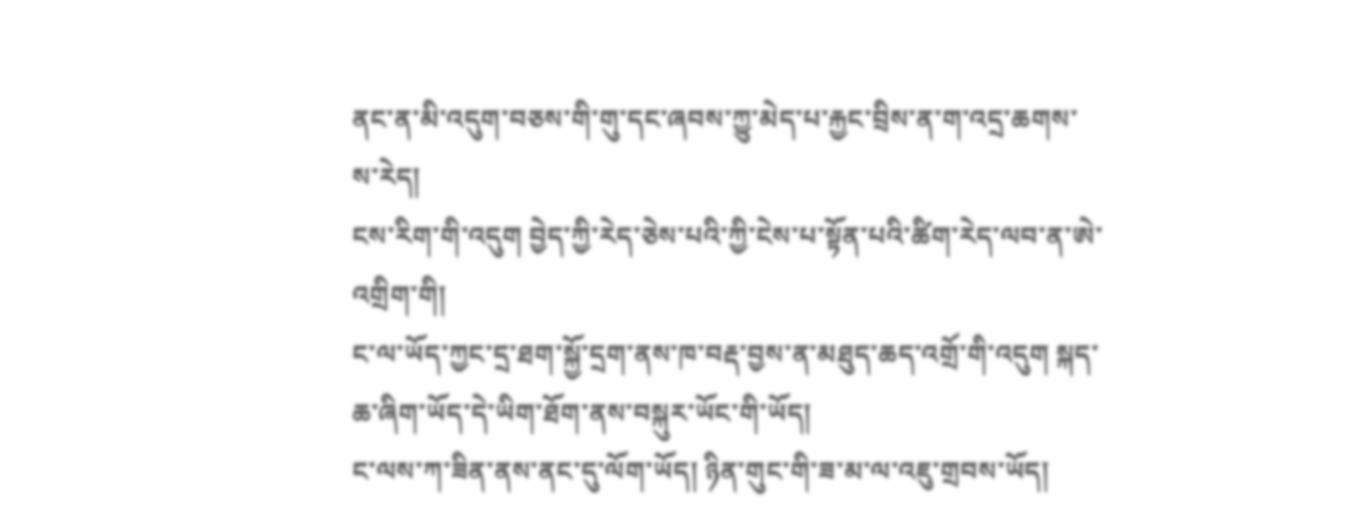ནང་ན་མི་འདུག་བཅས་གི་གུ་དང་ཞབས་ཀྱུ་མེད་པ་རྐྱང་བྲིས་ན་ག་འདྲ་ཆགས་ས་རེད།
ངས་རིག་གི་འདུག བྱེད་ཀྱི་རེད་ཅེས་པའི་ཀྱི་ངེས་པ་སྟོན་པའི་ཚིག་རེད་ལབ་ན་ཨེ་འགྲིག་གི།
ང་ལ་ཡོད་ཀྱང་དྲ་ཐག་སྐྱོ་དྲག་ནས་ཁ་བརྡ་བྱས་ན་མཐུད་ཆད་འགྲོ་གི་འདུག སྐད་ཆ་ཞིག་ཡོད་དེ་ཡིག་ཐོག་ནས་བསྐུར་ཡོང་གི་ཡོད།
ང་ལས་ཀ་ཟིན་ནས་ནང་དུ་ལོག་ཡོད། ཉིན་གུང་གི་ཟ་མ་ལ་འཇུ་གྲབས་ཡོད།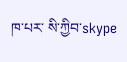ཁ་པར་ སི་ཀྱིབ་skype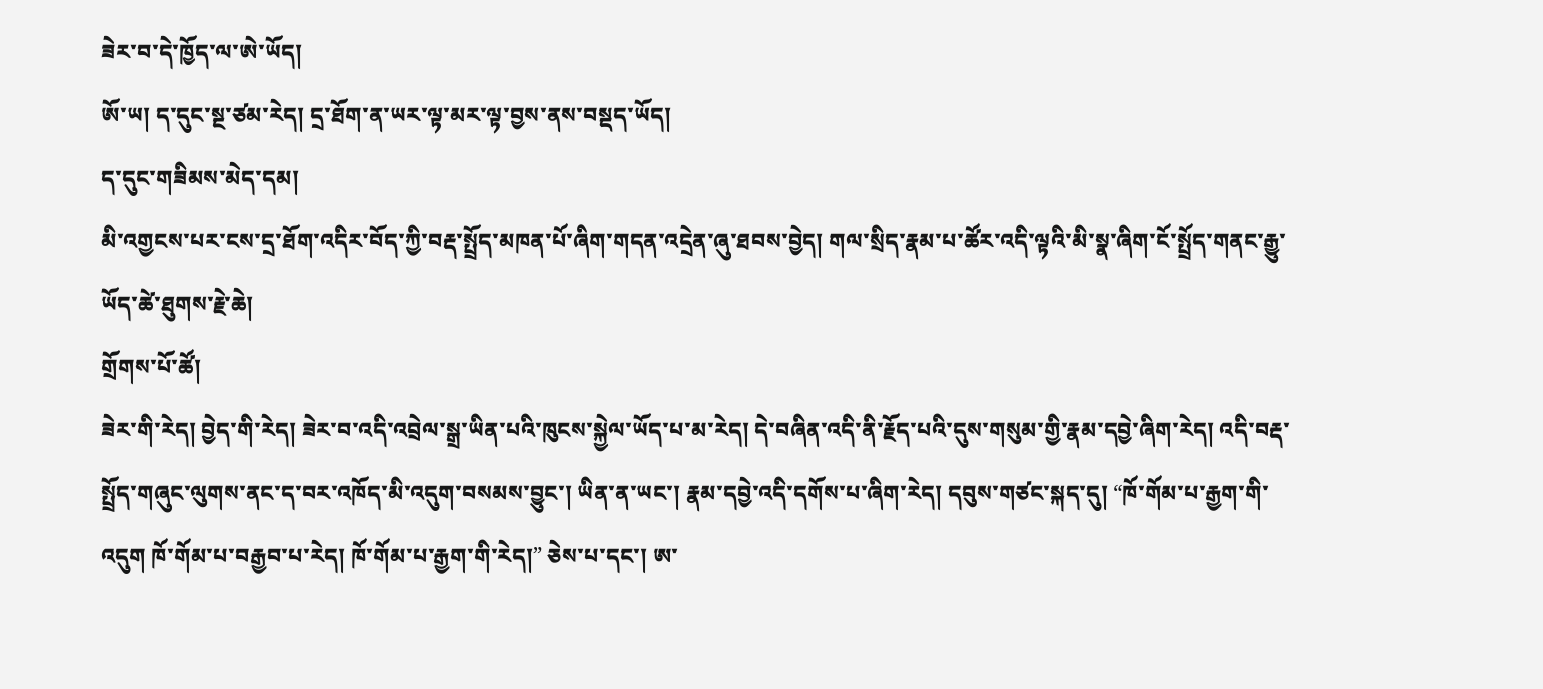ཟེར་བ་དེ་ཁྱོད་ལ་ཨེ་ཡོད།
ཨོ་ཡ། ད་དུང་སྔ་ཙམ་རེད། དྲ་ཐོག་ན་ཡར་ལྟ་མར་ལྟ་བྱས་ནས་བསྡད་ཡོད།
ད་དུང་གཟིམས་མེད་དམ།
མི་འགྱངས་པར་ངས་དྲ་ཐོག་འདིར་བོད་ཀྱི་བརྡ་སྤྲོད་མཁན་པོ་ཞིག་གདན་འདྲེན་ཞུ་ཐབས་བྱེད། གལ་སྲིད་རྣམ་པ་ཚོར་འདི་ལྟའི་མི་སྣ་ཞིག་ངོ་སྤྲོད་གནང་རྒྱུ་ཡོད་ཚེ་ཐུགས་རྗེ་ཆེ།
གྲོགས་པོ་ཚོ།
ཟེར་གི་རེད། བྱེད་གི་རེད། ཟེར་བ་འདི་འབྲེལ་སྒྲ་ཡིན་པའི་ཁུངས་སྐྱེལ་ཡོད་པ་མ་རེད། དེ་བཞིན་འདི་ནི་རྗོད་པའི་དུས་གསུམ་གྱི་རྣམ་དབྱེ་ཞིག་རེད། འདི་བརྡ་སྤྲོད་གཞུང་ལུགས་ནང་ད་བར་འཁོད་མི་འདུག་བསམས་བྱུང་། ཡིན་ན་ཡང་། རྣམ་དབྱེ་འདི་དགོས་པ་ཞིག་རེད། དབུས་གཙང་སྐད་དུ། “ཁོ་གོམ་པ་རྒྱག་གི་འདུག ཁོ་གོམ་པ་བརྒྱབ་པ་རེད། ཁོ་གོམ་པ་རྒྱག་གི་རེད།” ཅེས་པ་དང་། ཨ་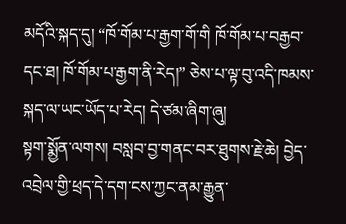མདོའི་སྐད་དུ། “ཁོ་གོམ་པ་རྒྱག་གོ་གི ཁོ་གོམ་པ་བརྒྱབ་དང་ཐ། ཁོ་གོམ་པ་རྒྱག་ནི་རེད།” ཅེས་པ་ལྟ་བུ་འདི་ཁམས་སྐད་ལ་ཡང་ཡོད་པ་རེད། དེ་ཙམ་ཞིག་ཞུ།
སྟག་སྨྱོན་ལགས། བསླབ་བྱ་གནང་བར་ཐུགས་རྗེ་ཆེ། བྱེད་འབྲེལ་གྱི་ཕྲད་དེ་དག་ངས་ཀྱང་ནམ་རྒྱུན་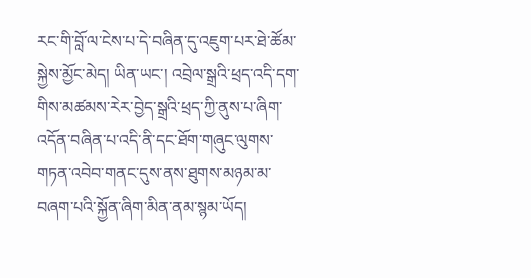རང་གི་བློ་ལ་ངེས་པ་དེ་བཞིན་དུ་འཇུག་པར་ཐེ་ཚོམ་སྐྱེས་མྱོང་མེད། ཡིན་ཡང་། འབྲེལ་སྒྲའི་ཕྲད་འདི་དག་གིས་མཚམས་རེར་བྱེད་སྒྲའི་ཕྲད་ཀྱི་ནུས་པ་ཞིག་འདོན་བཞིན་པ་འདི་ནི་དང་ཐོག་གཞུང་ལུགས་གཏན་འབེབ་གནང་དུས་ནས་ཐུགས་མཉམ་མ་བཞག་པའི་སྐྱོན་ཞིག་མིན་ནམ་སྙམ་ཡོད།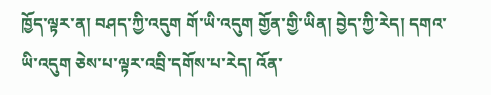ཁྱོད་ལྟར་ན། བཤད་ཀྱི་འདུག གོ་ཡི་འདུག གྱོན་གྱི་ཡིན། བྱེད་ཀྱི་རེད། དགའ་ཡི་འདུག ཅེས་པ་ལྟར་འབྲི་དགོས་པ་རེད། འོན་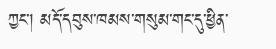ཀྱང་། མདོ་དབུས་ཁམས་གསུམ་གང་དུ་ཕྱིན་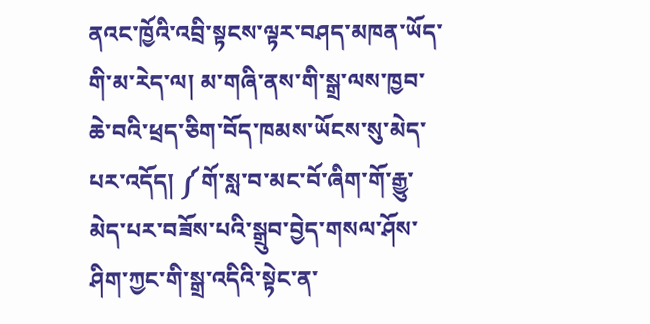ནའང་ཁྱོའི་འབྲི་སྟངས་ལྟར་བཤད་མཁན་ཡོད་གི་མ་རེད་ལ། མ་གཞི་ནས་གི་སྒྲ་ལས་ཁྱབ་ཆེ་བའི་ཕྲད་ཅིག་བོད་ཁམས་ཡོངས་སུ་མེད་པར་འདོད། ༼གོ་སླ་བ་མང་བོ་ཞིག་གོ་རྒྱུ་མེད་པར་བཟོས་པའི་སྒྲུབ་བྱེད་གསལ་ཤོས་ཤིག་ཀྱང་གི་སྒྲ་འདིའི་སྟེང་ན་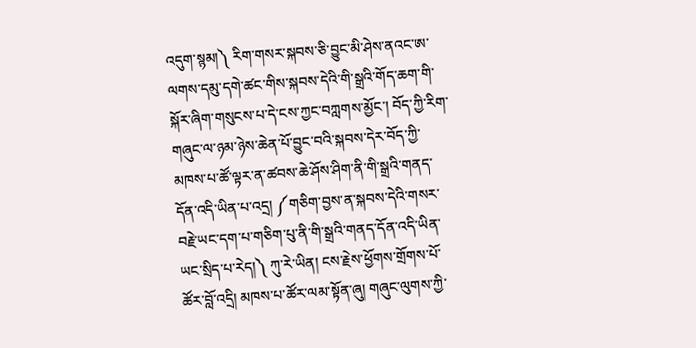འདུག་སྙམ།༽ རིག་གསར་སྐབས་ཅི་བྱུང་མི་ཤེས་ནའང་ཨ་ལགས་དམུ་དགེ་ཚང་གིས་སྐབས་དེའི་གི་སྒྲའི་གོད་ཆག་གི་སྐོར་ཞིག་གསུངས་པ་དེ་ངས་ཀྱང་བཀླགས་མྱོང་། བོད་ཀྱི་རིག་གཞུང་ལ་ཉམ་ཉེས་ཆེན་པོ་བྱུང་བའི་སྐབས་དེར་བོད་ཀྱི་མཁས་པ་ཚོ་ལྟར་ན་ཚབས་ཆེ་ཤོས་ཤིག་ནི་གི་སྒྲའི་གནད་དོན་འདི་ཡིན་པ་འདྲ། ༼གཅིག་བྱས་ན་སྐབས་དེའི་གསར་བརྗེ་ཡང་དག་པ་གཅིག་པུ་ནི་གི་སྒྲའི་གནད་དོན་འདི་ཡིན་ཡང་སྲིད་པ་རེད།༽ ཀུ་རེ་ཡིན། ངས་རྗེས་ཕྱོགས་གྲོགས་པོ་ཚོར་བློ་འདྲི། མཁས་པ་ཚོར་ལམ་སྟོན་ཞུ། གཞུང་ལུགས་ཀྱི་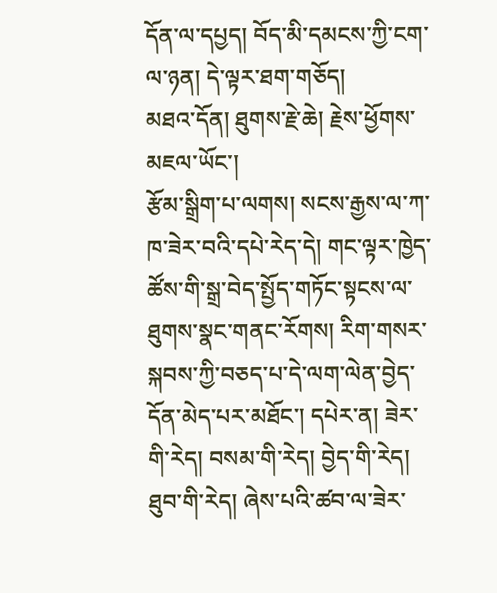དོན་ལ་དཔྱད། བོད་མི་དམངས་ཀྱི་ངག་ལ་ཉན། དེ་ལྟར་ཐག་གཅོད།
མཐའ་དོན། ཐུགས་རྗེ་ཆེ། རྗེས་ཕྱོགས་མཇལ་ཡོང་།
རྩོམ་སྒྲིག་པ་ལགས། སངས་རྒྱས་ལ་ཀ་ཁ་ཟེར་བའི་དཔེ་རེད་དེ། གང་ལྟར་ཁྱེད་ཚོས་གི་སྒྲ་བེད་སྤྱོད་གཏོང་སྟངས་ལ་ཐུགས་སྣང་གནང་རོགས། རིག་གསར་སྐབས་ཀྱི་བཅད་པ་དེ་ལག་ལེན་བྱེད་དོན་མེད་པར་མཐོང་། དཔེར་ན། ཟེར་གི་རེད། བསམ་གི་རེད། བྱེད་གི་རེད། ཐུབ་གི་རེད། ཞེས་པའི་ཚབ་ལ་ཟེར་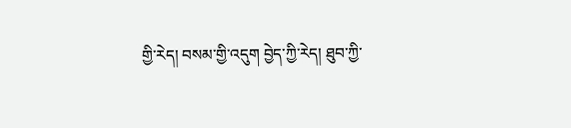གྱི་རེད། བསམ་གྱི་འདུག བྱེད་ཀྱི་རེད། ཐུབ་ཀྱི་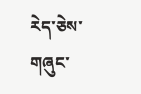རེད་ཅེས་གཞུང་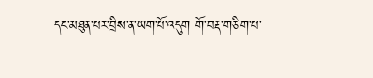དང་མཐུན་པར་བྲིས་ན་ཡག་པོ་འདུག གོ་བརྡ་གཅིག་པ་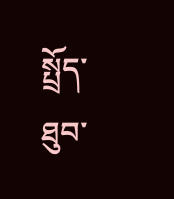སྤྲོད་ཐུབ་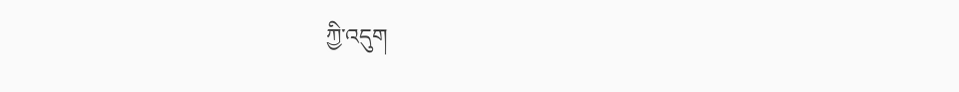ཀྱི་འདུག